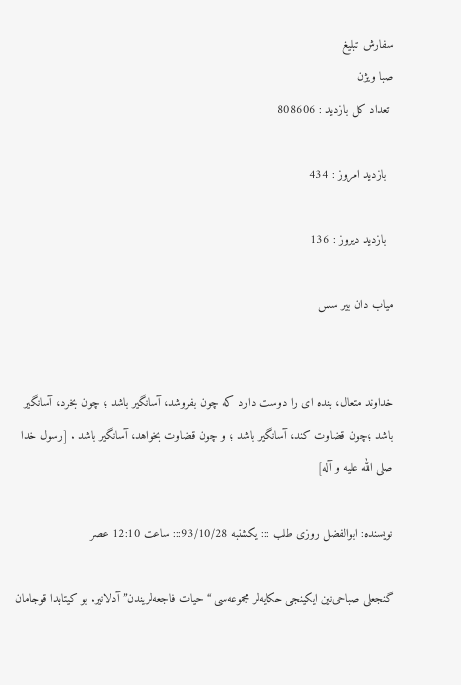سفارش تبلیغ
صبا ویژن
 تعداد کل بازدید : 808606

  بازدید امروز : 434

  بازدید دیروز : 136

میاب دان بیر سس


خداوند متعال، بنده ای را دوست دارد که چون بفروشد، آسانگیر باشد ؛ چون بخرد، آسانگیر باشد ؛چون قضاوت کند، آسانگیر باشد ؛ و چون قضاوت بخواهد، آسانگیر باشد . [رسول خدا صلی الله علیه و آله]

نویسنده: ابوالفضل روزی طلب ::: یکشنبه 93/10/28::: ساعت 12:10 عصر

گنجعلی صباحی‌نین ایکینجی حکایه‌لر مجموعه‌سی “حیات فاجعه‌لریندن” آدلانیر. بو کیتابدا قوجامان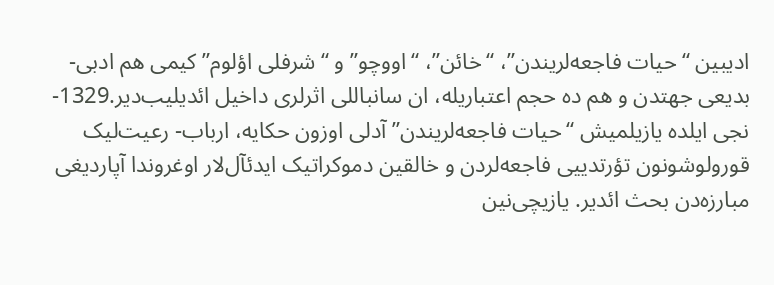ادیبین “حیات فاجعه‌لریندن”، “خائن”، “اووچو” و “شرفلی اؤلوم” کیمی هم ادبی- بدیعی جهتدن و هم ‌ده حجم اعتباریله، ان سانباللی اثرلری داخیل ائدیلیب‌دیر.1329- نجی ایلده یازیلمیش “حیات فاجعه‌لریندن” آدلی اوزون حکایه، ارباب- رعیت‌‌لیک قورولوشونون تؤرتدییی فاجعه‌لردن و خالقین دموکراتیک ایدئآل‌لار اوغروندا آپاردیغی مبارزه‌دن بحث ائدیر. یازیچی‌نین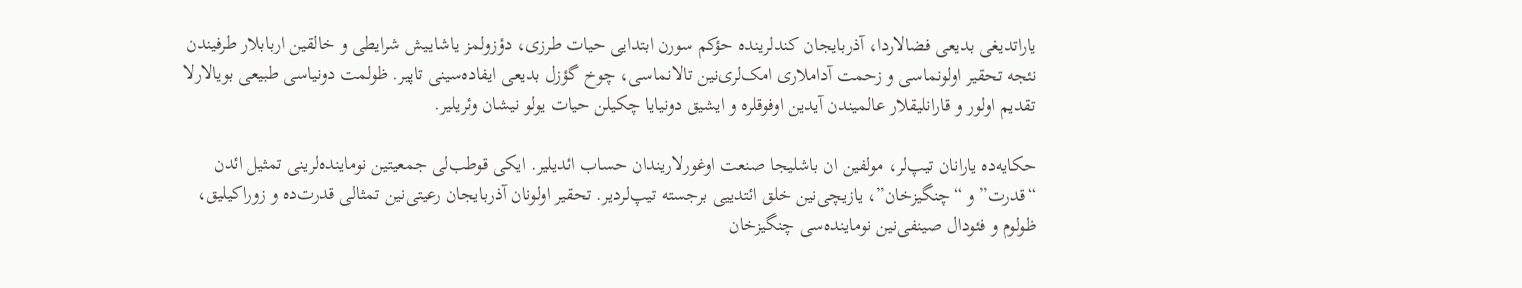یاراتدیغی بدیعی فضالاردا، آذربایجان کند‌لرینده حؤکم سو‌رن ابتدایی حیات طرزی، دؤزولمز یاشایـیش شرایطی و خالقین اربابلار طرفیندن نئجه تحقیر اولونماسی و زحمت آداملاری امک‌لری‌نین تالانماسی، چوخ گؤزل بدیعی ایفاده‌سینی تاپیر. ظولمت دونیاسی طبیعی بویالارلا تقدیم اولور و قارانلیقلار عالمیندن آیدین اوفوقلره و ایشیق دونیایا چکیلن حیات یولو نیشان وئریلیر.

حکایه‌ده یارانان تیپ‌لر، مولفین ان باشلیجا صنعت اوغورلاریندان حساب ائدیلیر. ایکی قوطب‌لی جمعیتین نوماینده‌لرینی تمثیل ائدن “قدرت” و “چنگیز‌خان”، یازیچی‌نین خلق ائتدییی برجسته تیپ‌لردیر. تحقیر اولونان آذربایجان رعیتی‌نین تمثالی قدرت‌ده و زوراکیلیق، ظولوم و فئودال صینفی‌نین نوماینده‌سی چنگیزخان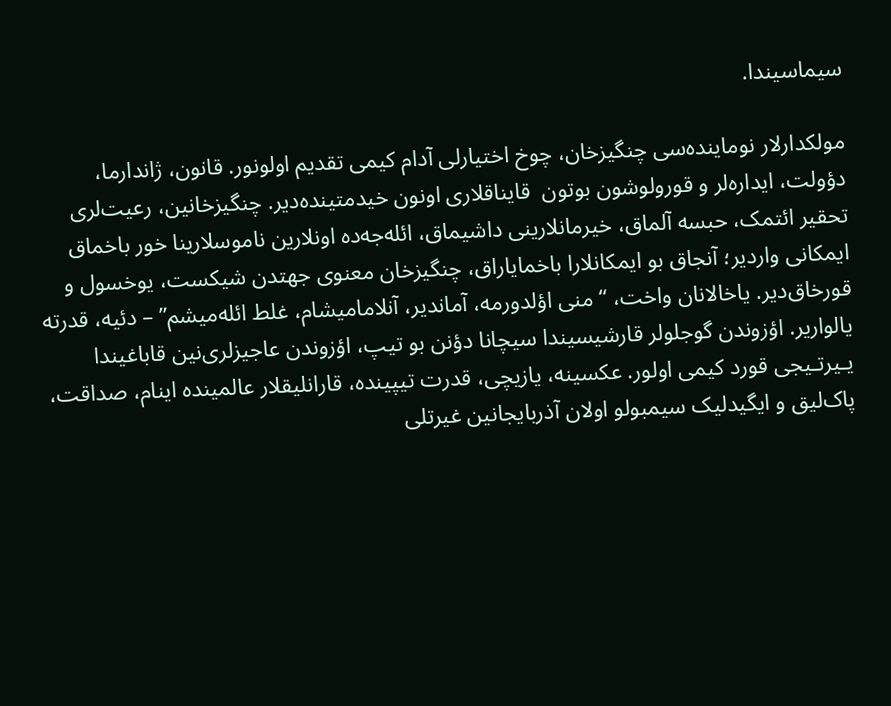سیماسیندا.

مولکدارلار نوماینده‌سی چنگیزخان، چوخ اختیارلی آدام کیمی تقدیم اولونور. قانون، ژاندارما، دؤولت، ایداره‌لر و قورولوشون بوتون  قایناقلاری اونون خیدمتینده‌دیر. چنگیزخانین، رعیت‌لری تحقیر ائتمک، حبسه آلماق، خیرمانلارینی داشیماق، ائله‌جه‌‌ده اونلارین ناموسلارینا خور باخماق ایمکانی واردیر؛ آنجاق بو ایمکانلارا باخمایاراق، چنگیزخان معنوی جهتدن شیکست، یوخسول و قورخاق‌دیر. یاخالانان واخت، “منی اؤلدورمه، آماندیر، آنلامامیشام، غلط ائله‌میشم” – دئیه، قدرته یالواریر. اؤزوندن گوجلولر قارشیسیندا سیچانا دؤنن بو تیپ، اؤزوندن عاجیزلری‌نین قاباغیندا یـیرتـیجی قورد کیمی اولور. عکسینه، یازیچی، قدرت تیپینده، قارانلیقلار عالمینده اینام، صداقت، پاک‌لیق و ایگیدلیک سیمبولو اولان آذربایجانین غیرتلی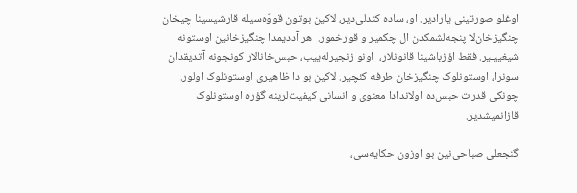اوغلو صورتینی یارادیر. او، ساده کندلی‌دیر، لاکین بوتون قووّه‌سیله قارشیسینا چیخان چنگیزخان‌لا پنجه‌لشمکدن ال چکمیر و قورخمور.  هر آددیمدا چنگیزخانین اوستونه شیغییـیر. فقط اؤزباشینا قانونلار،  اونو زنجیرله‌ییب، حبس‌خانالار کونجونه آتدیقدان سونرا، اوستونلوک چنگیزخان طرفه کئچیر. لاکین بو دا ظاهیری اوستونلوک اولور. چونکی قدرت حبس‌ده اولاندادا معنوی و انسانی کیفیت‌لرینه گؤره اوستونلوک قازانمیشدیر.

گنجعلی صباحی‌نین بو اوزون حکایه‌سی،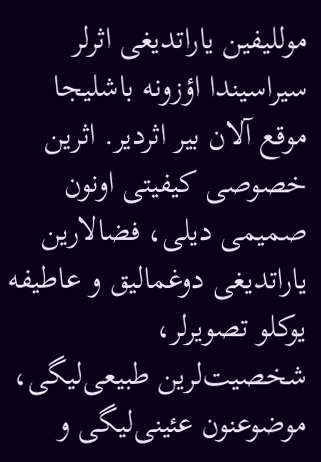موللیفین یاراتدیغی اثرلر سیراسیندا اؤزونه باشلیجا موقع آلان بیر اثر‌دیر. اثرین خصوصی کیفیتی اونون صمیمی دیلی، فضالارین یاراتدیغی دوغما‌لیق و عاطیفه یوکلو تصویرلر، شخصیت‌لرین طبیعی‌لیگی، موضوعنون عئینی‌لیگی و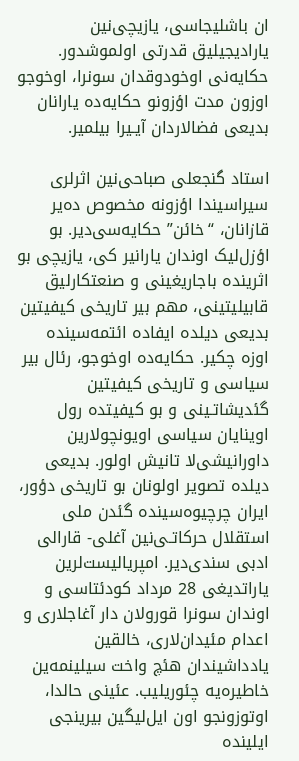ان باشلیجاسی، یازیچی‌نین یارادیجیلیق قدرتی اولموشدور. حکایه‌نی اوخودوقدان سونرا، اوخوجو اوزون مدت اؤزونو حکایه‌ده یارانان بدیعی فضالاردان آیـیرا بیلمیر.

استاد گنجعلی صباحی‌نین اثرلری سیراسیندا اؤزونه مخصوص د‌ه‌یر قازانان، “خائن” حکایه‌سی‌دیر. بو اؤزل‌لیک اوندان یارانیر‌ کی، یازیچی بو اثرینده باجاریغینی و صنعتکار‌لیق قابیلیتینی، مهم بیر تاریخی کیفیتین بدیعی دیلده ایفاده ائتمه‌سینده اوزه چکیر. حکایه‌‌ده اوخوجو، رئال بیر سیاسی و تاریخی کیفیتین گئدیشاتـینی و بو کیفیتده رول اوینایان سیاسی اویونچولارین داورانیشی‌لا تانیش اولور. بدیعی دیلده تصویر اولونان بو تاریخی دؤور، ایران چرچیوه‌سینده گئدن ملی استقلال حرکاتـی‌نین آغلی- قارالی ادبی سندی‌دیر. امپریالیست‌لرین یاراتدیغی 28 مرداد کودئتاسی و اوندان سونرا قورولان دار آغاجلاری و اعدام مئیدان‌لاری، خالقین یادداشیندان هئچ واخت سیلینمه‌ین خاطیره‌یه چئوریلیب. عئینی حالدا، اوتوزونجو اون ایل‌لیگین بیرینجی ایلینده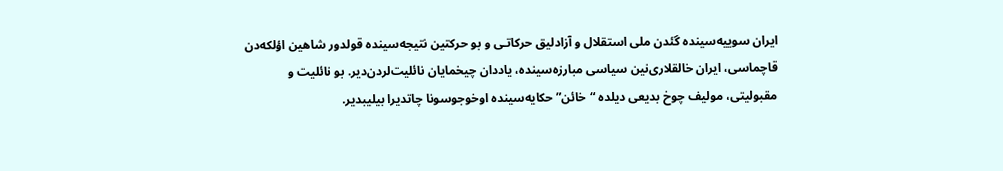ایران سوییه‌سینده گئدن ملی استقلال و آزادلیق حرکاتـی و بو حرکتین نتیجه‌سینده قولدور شاهین اؤلکه‌دن قاچماسی، ایران خالقلاری‌نین سیاسی مبارزه‌سینده، یاددان چیخمایان نائلیت‌لردن‌دیر. بو نائلیت‌ و مقبولیتی، مولیف چوخ بدیعی دیلده “خائن” حکایه‌سینده اوخوجوسونا چاتدیرا بیلیبدیر.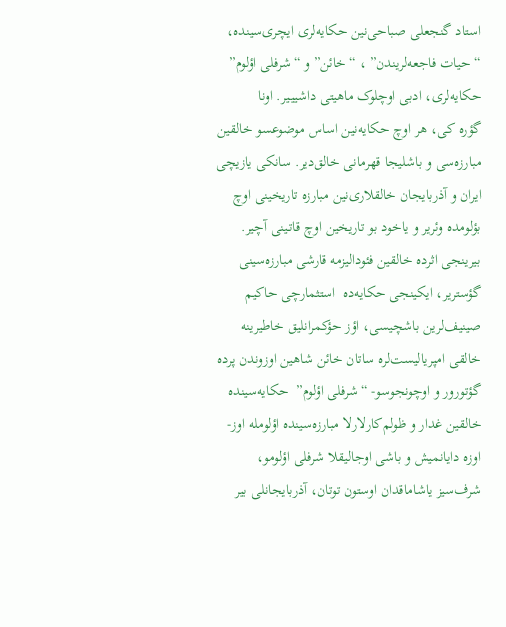استاد گنجعلی صباحی‌نین حکایه‌لری ایچری‌سینده، “حیات فاجعه‌لریندن” ، “خائن” و “شرفلی اؤلوم” حکایه‌لری، ادبی اوچلوک ماهیتی داشییـیر. اونا گؤره ‌کی، هر اوچ حکایه‌نین اساس موضوعسو خالقین مبارزه‌سی و باشلیجا قهرمانی خالق‌دیر. سانکی یازیچی ایران و آذربایجان خالقلاری‌نین مبارزه تاریخینی اوچ بؤلومده وئریر و یاخود بو تاریخین اوچ قاتـینی آچیر. بیرینجی اثرده خالقین فئودالیزمه قارشی مبارزه‌سینی گؤستریر، ایکینجی حکایه‌ده  استثمارچی حاکیم صینیف‌لرین باشچیسی، اؤز حؤکمرانلیق خاطیرینه خالقی امپریالیست‌لره ساتان خائن شاهین اوزوندن پرده گؤتورور و اوچونجوسو- “شرفلی اؤلوم”  حکایه‌سینده خالقین غدار و ظولم‌کارلارلا مبارزه‌سینده اؤلومله اوز- اوزه دایانمیش و باشی اوجالیقلا شرفلی اؤلومو، شرف‌سیز یاشاماقدان اوستون توتان، آذربایجانلی بیر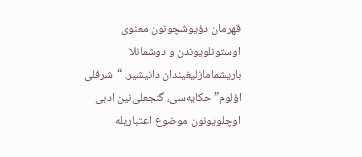قهرمان دؤیوشچونون معنوی اوستونلویوندن و دوشمانلا باریشماماز‌لیغیندان دانیشیر. “شرفلی اؤلوم” حکایه‌سی، گنجعلی‌نین ادبی اوچلویونون موضوع اعتباریله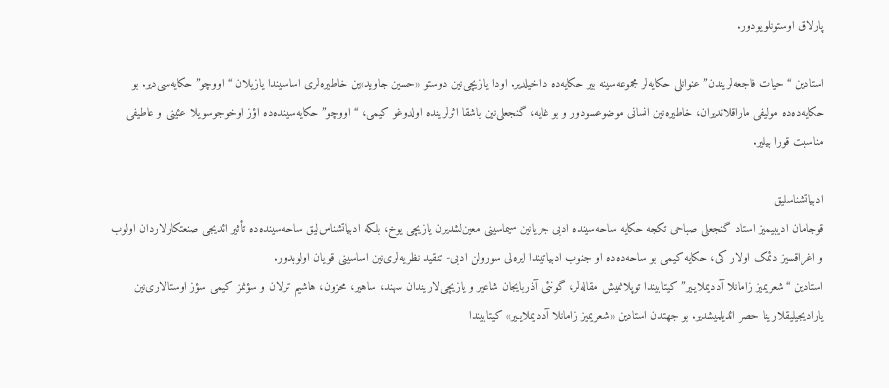پارلاق اوستونلویودور.

استادین “حیات فاجعه‌لریندن” عنوانلی حکایه‌لر مجموعه‌سینه بیر حکایه‌ده داخیلدیر. اودا یازیچی‌نین دوستو «حسین جاوید»ین خاطیره‌لری اساسیندا یازیلان “اووچو” حکایه‌سی‌دیر. بو حکایه‌ده‌ده مولیفی ماراقلاندیران، خاطیره‌نین انسانی موضوعسودور و بو غایه، گنجعلی‌نین باشقا اثرلرینده اولدوغو کیمی، “اووچو” حکایه‌سینده‌‌ده اؤز اوخوجوسویلا عئینی و عاطیفی مناسبت قورا بیلیر.

ادبیاتشناسلیق
قوجامان ادیبیمیز استاد گنجعلی صباحی تکجه حکایه ساحه‌سینده ادبی جریانین سیماسینی معین‌لشدیرن یازیچی یوخ، بلکه ادبیاتشناس‌لیق ساحه‌سینده‌ده تأثیر ائدیجی صنعتکارلاردان اولوب و اغراقسیز دئمک اولار کی، حکایه کیمی بو ساحه‌ده‌ده او جنوب ادبیاتیندا ایره‌لی سورولن ادبی- تنقید نظریه‌لری‌نین اساسینی قویان اولوبدور.
استادین “شعریمیز زامانلا آددیملایـیر” کیتابیندا توپلانمیش مقاله‌لر، گونئی آذربایجان شاعیر و یازیچی‌لاریندان سهند، ساهیر، محزون، هاشیم ترلان و سؤنمز کیمی سؤز اوستالاری‌نین یارادیجیلیقلارینا حصر ائدیلمیشدیر. بو جهتدن استادین «شعریمیز زامانلا آددیملایـیر» کیتابیندا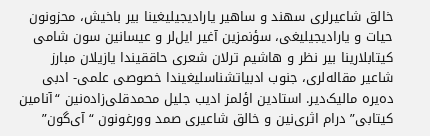خالق شاعیرلری سهند و ساهیر یارادیجیلیغینا بیر باخیش، محزونون حیات و یارادیجیلیغی، سؤنمزین آغیر ایل‌لر و عیسا‌نین سون شامی کیتابلارینا بیر نظر و هاشیم ترلان شعری حاققیندا یازیلان مبارز شاعیر مقاله‌لری، جنوب ادبیاتشناسلیغیندا خصوصی علمی- ادبی ده‌یره مالیک‌دیر. استادین اؤلمز ادیب جلیل محمد‌قلی‌زاده‌نین “آنامین کیتابی” درام اثری‌نین و خالق شاعیری صمد وورغونون “آی‌گون”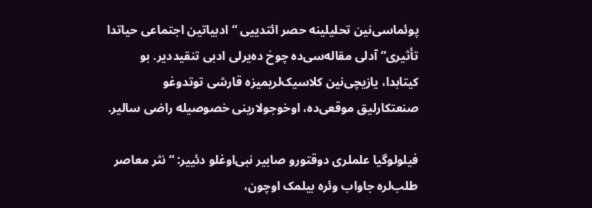پوئماسی‌نین تحلیلینه حصر ائتدییی “ادبیاتین اجتماعی حیاتدا تأثیری” آدلی مقاله‌‌سی‌‌ده چوخ ده‌یرلی ادبی تنقیددیر. بو کیتابدا، یازیچی‌نین کلاسیک‌لریمیزه قارشی توتدوغو صنعتکارلیق موقعی‌‌ده، اوخوجولارینی خصوصیله راضی سالیر.

فیلولوگیا علملری دوقتورو صابیر نبی‌اوغلو دئییر: “نثر معاصر طلب‌لره جاواب وئره ‌بیلمک اوچون،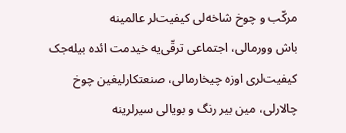مرکّب و چوخ شاخه‌لی کیفیت‌لر عالمینه باش ‌وورمالی، اجتماعی ترقّی‌یه خیدمت ائده بیله‌جک کیفیت‌لری اوزه چیخارمالی، صنعتکارلیغین چوخ چالارلی، مین بیر رنگ و بویالی سیرلرینه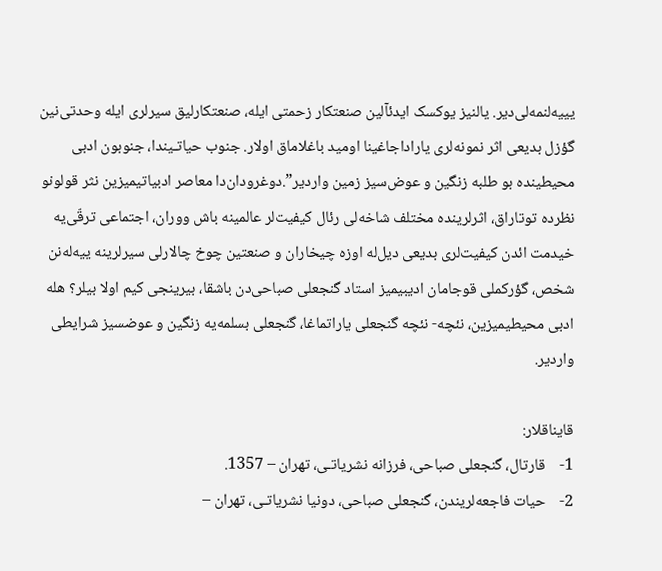یییه‌لنمه‌لی‌دیر. یالنیز یوکسک ایدئآلین صنعتکار زحمتی ایله، صنعتکارلیق سیرلری ایله وحدتی‌نین گؤز‌ل بدیعی اثر نمونه‌لری یاراداجاغینا اومید باغلاماق اولار. جنوب حیاتـیندا، جنوبون ادبی محیطینده بو طلبه زنگین و عوض‌سیز زمین واردیر”.دوغرودان‌دا معاصر ادبیاتیمیزین نثر قولونو نظرده توتاراق، اثرلرینده مختلف شاخه‌لی رئال کیفیت‌لر عالمینه باش ووران، اجتماعی ترقّی‌یه خیدمت ائدن کیفیت‌لری بدیعی دیل‌له اوزه چیخاران و صنعتین چوخ چالارلی سیرلرینه ییه‌له‌نن شخص، گؤرکملی قوجامان ادیبیمیز استاد گنجعلی صباحی‌دن باشقا، بیرینجی کیم اولا بیلر؟ هله ادبی محیطیمیزین، نئچه- نئچه گنجعلی یاراتماغا، گنجعلی بسلمه‌یه زنگین و عوضسیز شرایطی واردیر.

قایناقلار:
1-    قارتال، گنجعلی صباحی، فرزانه نشریاتـی، تهران – 1357.
2-    حیات فاجعه‌لریندن، گنجعلی صباحی، دونیا نشریاتـی، تهران –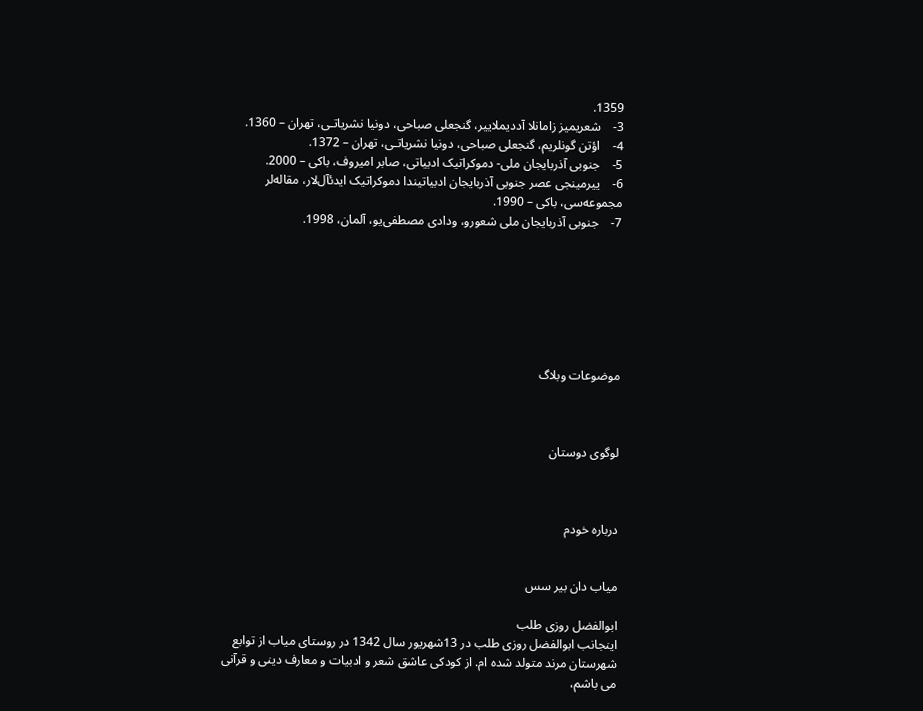1359.
3-    شعریمیز زامانلا آددیملاییر، گنجعلی صباحی، دونیا نشریاتـی، تهران – 1360.
4-    اؤتن گونلریم، گنجعلی صباحی، دونیا نشریاتـی، تهران – 1372.
5-    جنوبی آذربایجان ملی- دموکراتیک ادبیاتی، صابر امیروف، باکی – 2000.
6-    ییرمینجی عصر جنوبی آذربایجان ادبیاتیندا دموکراتیک ایدئآل‌لار، مقاله‌لر مجموعه‌سی، باکی – 1990.
7-    جنوبی آذربایجان ملی شعورو، ودادی مصطفی‌یو، آلمان، 1998.







موضوعات وبلاگ



لوگوی دوستان



درباره خودم


میاب دان بیر سس

ابوالفضل روزی طلب
اینجانب ابوالفضل روزی طلب در 13شهریور سال 1342 در روستای میاب از توابع شهرستان مرند متولد شده ام. از کودکی عاشق شعر و ادبیات و معارف دینی و قرآنی می باشم،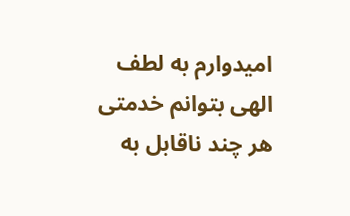امیدوارم به لطف الهی بتوانم خدمتی هر چند ناقابل به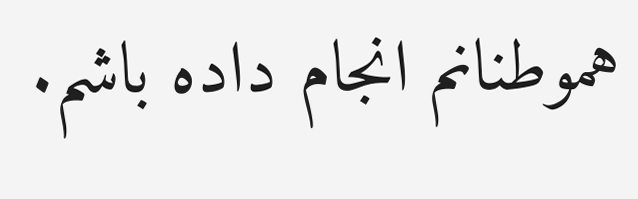هموطنانم انجام داده باشم.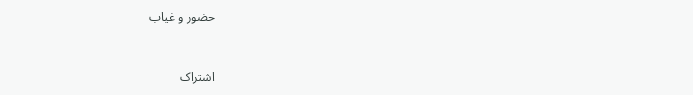حضور و غیاب



اشتراک